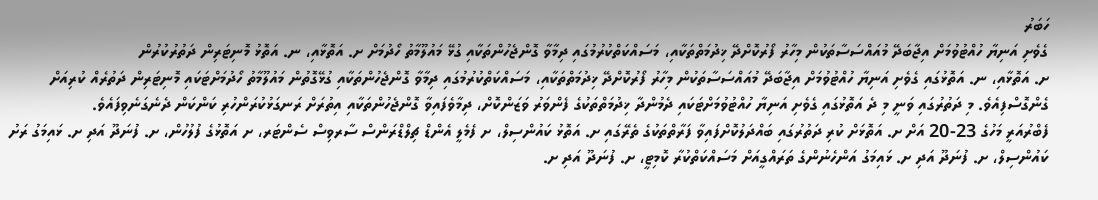ހަބަރު
ގެވެށި އަނިޔާ ހުއްޓުވުމަށް އިޖާބަދޭ މުއައްސަސާތަކުން މިހާރު ފޯރުކޮށްދޭ ޚިދުމަތްތަކާއި، މަސައްކަތްކުރުމުގައި ދިމާވާ ގޮންޖެހުންތަކާއި ގުޅޭ މައުލޫމާތު ހޯދުމަށް ށ. އަތޮޅާއި، ނ. އަތޮޅު މޮނިޓަރިން ދަތުރުކުރުން
ށ. އަތޮޅާއި، ނ. އަތޮޅުގައި ގެވެށި އަނިޔާ ހުއްޓުވުމަށް އިޖާބަދޭ މުއައްސަސާތަކުން މިހާރު ފޯރުކޮށްދޭ ޚިދުމަތްތަކާއި، މަސައްކަތްކުރުމުގައި ދިމާވާ ގޮންޖެހުންތަކާއި ގުޅޭގޮތުން މައުލޫމާތު ހޯދުމަށްޓަކައި މޮނިޓަރިން ދަތުރެއް ކުރިއަށް ގެންގޮސްފިއެވެ. މި ދަތުރުގައި ވަނީ މި ދެ އަތޮޅުގައި ގެވެށި އަނިޔާ ހުއްޓުވުމަށްޓަކައި ދެމުންދާ ޚިދުމަތްތަކުގެ ފެންވަރު ވަޒަންކޮށް، ދިމާވެފައިވާ ގޮންޖެހުންތަކާއި އިތުރަށް ރަނގަޅުކުރަންހުރި ކަންކަން ދެނެގަނެވިފައެވެ.
ފެބްރުއަރީ މަހުގެ 23-20 އަށް ށ. އަތޮޅަށް ކުރި ދަތުރުގައި ބައްދަލުކޮށްފައިވާ ފަރާތްތަކުގެ ތެރޭގައި ށ. އަތޮޅު ކައުންސިލް، ށ ފެމެލީ އެންޑް ޗިލްޑްރަންސް ސާރވިސް ސެންޓަރ، ށ އަތޮޅުގެ ފުލުހުން، ށ. ފުނަދޫ އަދި ށ. ޅައިމަގު ރަށު ކައުންސިލް، ށ. ފުނަދޫ އަދި ށ. ޅައިމަގު އަންހެނުންގެ ތަރައްގީއަށް މަސައްކަތްކުރާ ކޮމިޓީ، ށ. ފުނަދޫ އަދި ށ.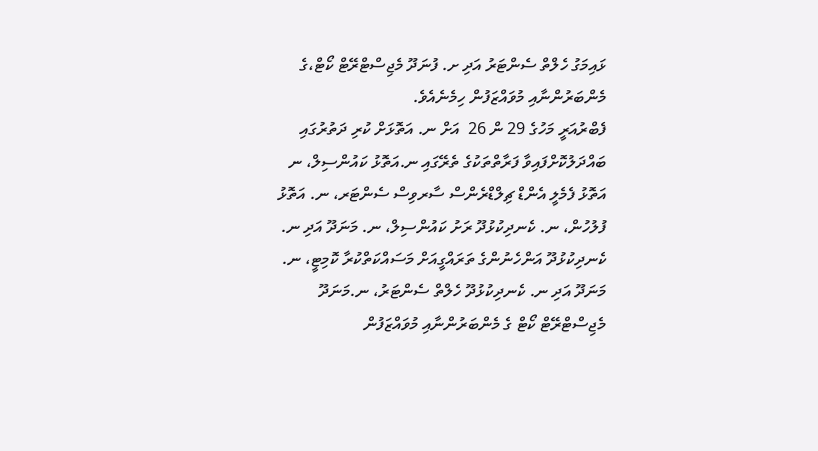ޅައިމަގު ހެލްތް ސެންޓަރު އަދި ށ. ފުނަދޫ މެޖިސްޓްރޭޓް ކޯޓް،ގެ މެންބަރުންނާއި މުވައްޒަފުން ހިމެނެއެވެ.
ފެބްރުއަރީ މަހުގެ 29 ން 26  އަށް ނ. އަތޮޅަށް ކުރި ދަތުރުގައި ބައްދަލުކޮށްފައިވާ ފަރާތްތަކުގެ ތެރޭގައި ނ.އަތޮޅު ކައުންސިލް، ނ އަތޮޅު ފެމެލީ އެންޑް ޗިލްޑްރެންސް ސާރވިސް ސެންޓަރ، ނ. އަތޮޅު ފުލުހުން، ނ. ކެނދިކުޅުދޫ ރަށު ކައުންސިލް، ނ. މަނަދޫ އަދި ނ. ކެނދިކުޅުދޫ އަންހެނުންގެ ތަރައްގީއަށް މަސައްކަތްކުރާ ކޮމިޓީ، ނ. މަނަދޫ އަދި ނ. ކެނދިކުޅުދޫ ހެލްތް ސެންޓަރު، ނ.މަނަދޫ މެޖިސްޓްރޭޓް ކޯޓް ގެ މެންބަރުންނާއި މުވައްޒަފުން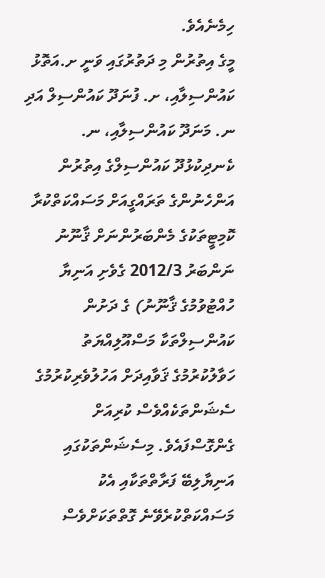ހިމެނެއެވެ.
މީގެ އިތުރުން މި ދަތުރުގައި ވަނީ ށ.އަތޮޅު ކައުންސިލާއި، ށ. ފުނަދޫ ކައުންސިލް އަދި ނ. މަނަދޫ ކައުންސިލާއި، ނ. ކެނދިކުޅުދޫ ކައުންސިލްގެ އިތުރުން އަންހެނުންގެ ތަރައްގީއަށް މަސައްކަތްކުރާ ކޮމިޓީތަކުގެ މެންބަރުންނަށް ޤާނޫނު ނަންބަރު 2012/3 ގެވެށި އަނިޔާ ހުއްޓުވުމުގެ ޤާނޫނު) ގެ ދަށުން ކައުންސިލްތަކާ މަސްއޫލިއްޔަތު ހަވާލުކުރުމުގެ ޤަވާއިދަށް އަހުލުވެރިކުރުމުގެ ސެޝަންތަކެއްވެސް ކުރިއަށް ގެންގޮސްފައެވެ. މިސެޝަންތަކުގައި އަނިޔާލިބޭ ފަރާތްތަކާއި އެކު މަސައްކަތްކުރެވޭނެ ގޮތްތަކަށްވެސް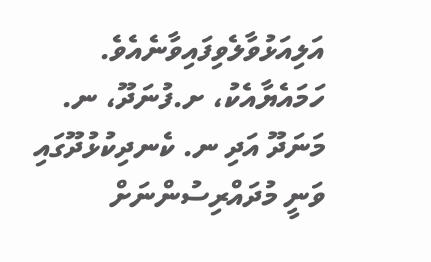އަލިއަޅުވާލެވިފައިވާނެއެވެ.
ހަމައެޔާއެކު، ށ.ފުނަދޫ، ނ. މަނަދޫ އަދި ނ. ކެނދިކުޅުދޫގައި ވަނީ މުދައްރިސުންނަށް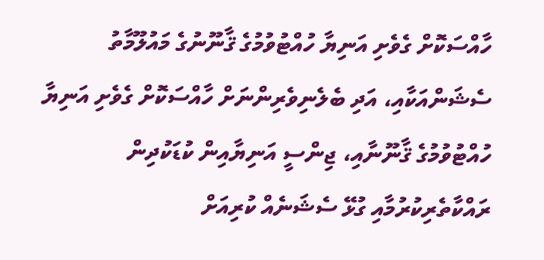ހާއްސަކޮށް ގެވެށި އަނިޔާ ހުއްޓުވުމުގެ ޤާނޫނުގެ މައުލޫމާތު ސެޝަންއަކާއި، އަދި ބެލެނިވެރިންނަށް ހާއްސަކޮށް ގެވެށި އަނިޔާ ހުއްޓުވުމުގެ ޤާނޫނާއި، ޖިންސީ އަނިޔާއިން ކުޑަކުދިން ރައްކާތެރިކުރުމާއި ގުޅޭ ސެޝަނެއް ކުރިއަށް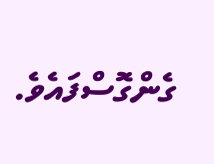ގެންގޮސްފައެވެ.